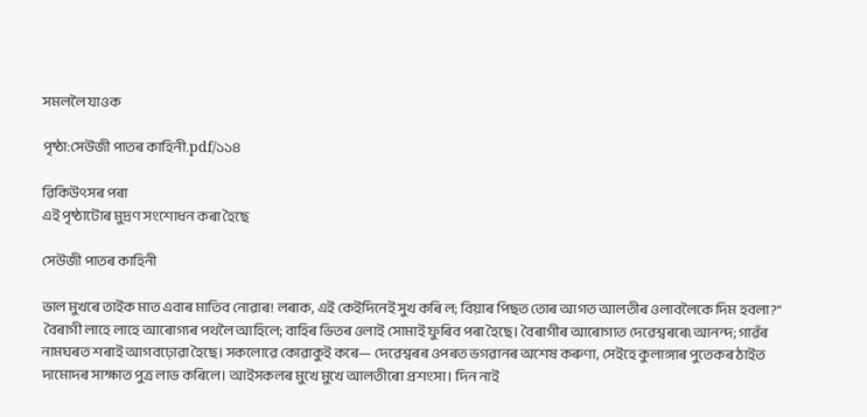সমললৈ যাওক

পৃষ্ঠা:সেউজী পাতৰ কাহিনী.pdf/১১৪

ৱিকিউৎসৰ পৰা
এই পৃষ্ঠাটোৰ মুদ্ৰণ সংশোধন কৰা হৈছে

সেউজী পাতৰ কাহিনী

ভাল মুখৰে তাইক মাত এবাৰ মাতিব নোৱাৰ! লৰাক, এই কেইদিনেই সুখ কৰি ল; বিয়াৰ পিছত তোৰ আগত আলতীৰ ওলাবলৈকে দিম হবলা?”
 বৈৰাগী লাহে লাহে আৰোগ্যৰ পথলৈ আহিলে; বাহিৰ ভিতৰ ওলাই সোমাই ফুৰিব পৰা হৈছে। বৈৰাগীৰ আৰোগ্যত দেৱেশ্বৰৰে৷ আনন্দ; গাৱঁৰ নামঘৰত শৰাই আগবঢ়োৱা হৈছে। সকলোৱে কোৱাকুই কৰে— দেৱেশ্বৰৰ ওপৰত ভগৱানৰ অশেষ কৰুণা, সেইহে কুলাঙ্গাৰ পুতেকৰ ঠাইত দামোদৰ সাক্ষাত পুত্ৰ লাভ কৰিলে। আইসকলৰ মুখে মুখে আলতীৰো প্ৰশংসা। দিন নাই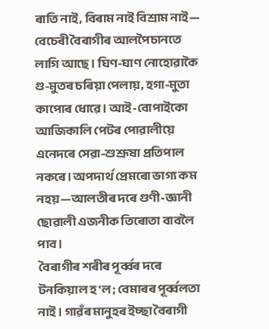ৰাতি নাই, বিৰাম নাই বিশ্ৰাম নাই— বেচেৰী বৈৰাগীৰ আলপৈচানতে লাগি আছে। ঘিণ-ঘাণ নোহোৱাকৈ গু-মুতৰ চৰিয়া পেলায়, হগা-মুতা কাপোৰ ধোৱে। আই-বোপাইকো আজিকালি পেটৰ পোৱালীয়ে এনেদৰে সেৱা-শুশ্ৰূষা প্ৰতিপাল নকৰে। অপদাৰ্থ প্ৰেমৰো ভাগ্য কম নহয়—আলতীৰ দৰে গুণী-জ্ঞানী ছোৱালী এজনীক তিৰোতা বাবলৈ পাব।
 বৈৰাগীৰ শৰীৰ পূৰ্ব্বৰ দৰে টনকিয়াল হ'ল; বেমাৰৰ পূৰ্ব্বলতা নাই। গাৱঁৰ মানুহৰ ইচ্ছা বৈৰাগী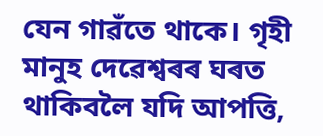যেন গাৱঁতে থাকে। গৃহী মানুহ দেৱেশ্বৰৰ ঘৰত থাকিবলৈ যদি আপত্তি,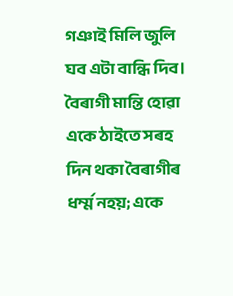গঞাই মিলি জুলি ঘব এটা বান্ধি দিব। বৈৰাগী মান্তি হোৱা একে ঠাইতে সৰহ দিন থকা বৈৰাগীৰ ধৰ্ম্ম নহয়; একে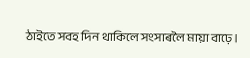ঠাইতে সবহ দিন থাকিলে সংসাৰলৈ মায়া বাঢ়ে।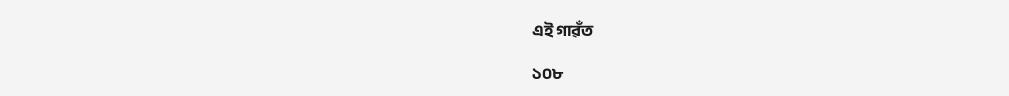এই গাৱঁত

১০৮